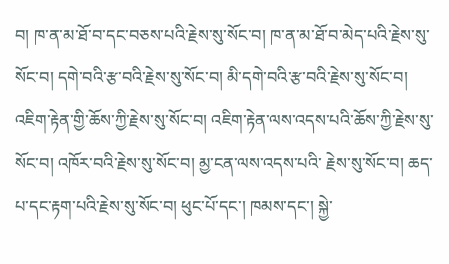བ། ཁ་ན་མ་ཐོ་བ་དང་བཅས་པའི་རྗེས་སུ་སོང་བ། ཁ་ན་མ་ཐོ་བ་མེད་པའི་རྗེས་སུ་སོང་བ། དགེ་བའི་རྩ་བའི་རྗེས་སུ་སོང་བ། མི་དགེ་བའི་རྩ་བའི་རྗེས་སུ་སོང་བ། འཇིག་རྟེན་གྱི་ཆོས་ཀྱི་རྗེས་སུ་སོང་བ། འཇིག་རྟེན་ལས་འདས་པའི་ཆོས་ཀྱི་རྗེས་སུ་སོང་བ། འཁོར་བའི་རྗེས་སུ་སོང་བ། མྱ་ངན་ལས་འདས་པའི་ རྗེས་སུ་སོང་བ། ཆད་པ་དང་རྟག་པའི་རྗེས་སུ་སོང་བ། ཕུང་པོ་དང་། ཁམས་དང་། སྐྱེ་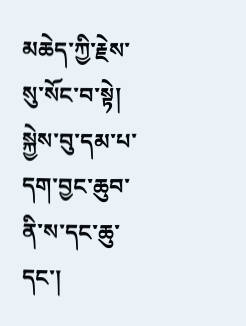མཆེད་ཀྱི་རྗེས་སུ་སོང་བ་སྟེ། སྐྱེས་བུ་དམ་པ་དག་བྱང་ཆུབ་ནི་ས་དང་ཆུ་དང་།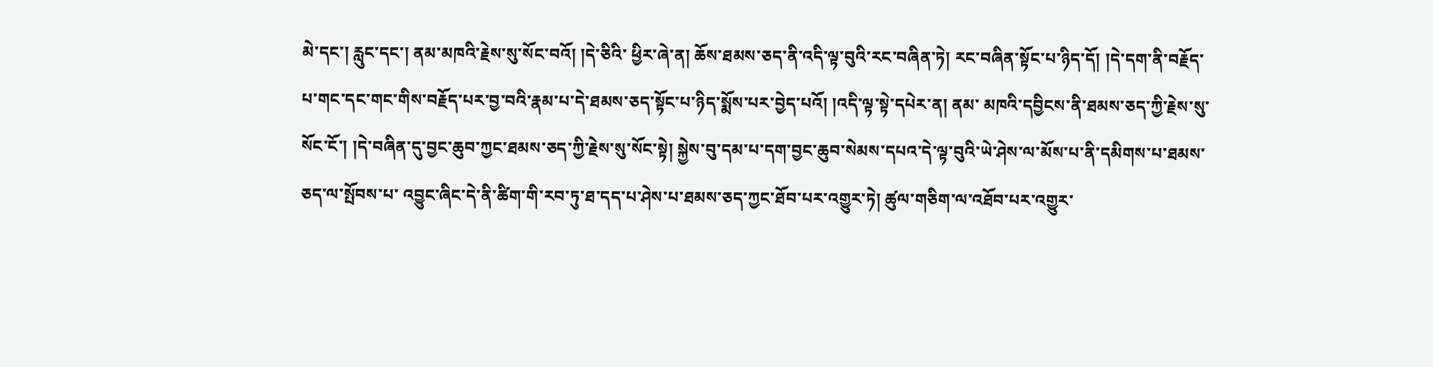མེ་དང་། རླུང་དང་། ནམ་མཁའི་རྗེས་སུ་སོང་བའོ། །དེ་ཅིའི་ ཕྱིར་ཞེ་ན། ཆོས་ཐམས་ཅད་ནི་འདི་ལྟ་བུའི་རང་བཞིན་ཏེ། རང་བཞིན་སྟོང་པ་ཉིད་དོ། །དེ་དག་ནི་བརྗོད་པ་གང་དང་གང་གིས་བརྗོད་པར་བྱ་བའི་རྣམ་པ་དེ་ཐམས་ཅད་སྟོང་པ་ཉིད་སྨོས་པར་བྱེད་པའོ། །འདི་ལྟ་སྟེ་དཔེར་ན། ནམ་ མཁའི་དབྱིངས་ནི་ཐམས་ཅད་ཀྱི་རྗེས་སུ་སོང་ངོ་། །དེ་བཞིན་དུ་བྱང་ཆུབ་ཀྱང་ཐམས་ཅད་ཀྱི་རྗེས་སུ་སོང་སྟེ། སྐྱེས་བུ་དམ་པ་དག་བྱང་ཆུབ་སེམས་དཔའ་དེ་ལྟ་བུའི་ཡེ་ཤེས་ལ་མོས་པ་ནི་དམིགས་པ་ཐམས་ཅད་ལ་སྤོབས་པ་ འབྱུང་ཞིང་དེ་ནི་ཚིག་གི་རབ་ཏུ་ཐ་དད་པ་ཤེས་པ་ཐམས་ཅད་ཀྱང་ཐོབ་པར་འགྱུར་ཏེ། ཚུལ་གཅིག་ལ་འཐོབ་པར་འགྱུར་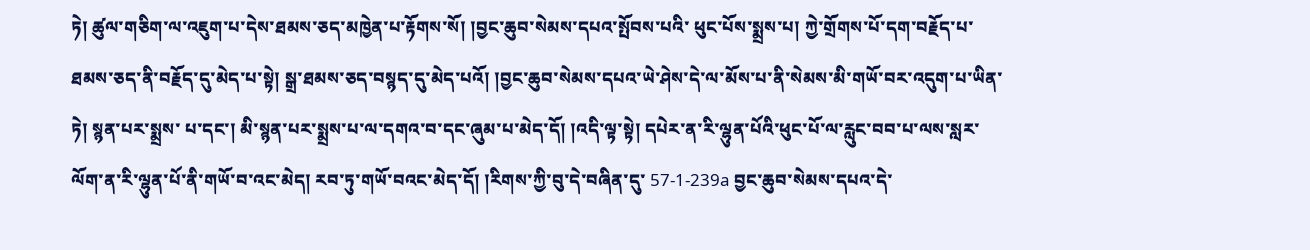ཏེ། ཚུལ་གཅིག་ལ་འཇུག་པ་དེས་ཐམས་ཅད་མཁྱེན་པ་རྟོགས་སོ། །བྱང་ཆུབ་སེམས་དཔའ་སྤོབས་པའི་ ཕུང་པོས་སྨྲས་པ། ཀྱེ་གྲོགས་པོ་དག་བརྗོད་པ་ཐམས་ཅད་ནི་བརྗོད་དུ་མེད་པ་སྟེ། སྒྲ་ཐམས་ཅད་བསྙད་དུ་མེད་པའོ། །བྱང་ཆུབ་སེམས་དཔའ་ཡེ་ཤེས་དེ་ལ་མོས་པ་ནི་སེམས་མི་གཡོ་བར་འདུག་པ་ཡིན་ཏེ། སྙན་པར་སྨྲས་ པ་དང་། མི་སྙན་པར་སྨྲས་པ་ལ་དགའ་བ་དང་ཞུམ་པ་མེད་དོ། །འདི་ལྟ་སྟེ། དཔེར་ན་རི་ལྷུན་པོའི་ཕུང་པོ་ལ་རླུང་བབ་པ་ལས་སླར་ལོག་ན་རི་ལྷུན་པོ་ནི་གཡོ་བ་འང་མེད། རབ་ཏུ་གཡོ་བའང་མེད་དོ། །རིགས་ཀྱི་བུ་དེ་བཞིན་དུ་ 57-1-239a བྱང་ཆུབ་སེམས་དཔའ་དེ་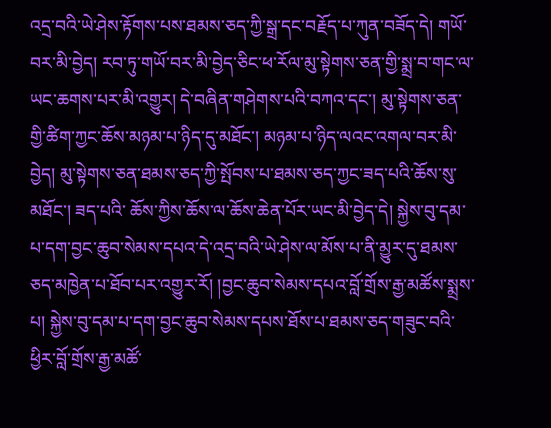འདྲ་བའི་ཡེ་ཤེས་རྟོགས་པས་ཐམས་ཅད་ཀྱི་སྒྲ་དང་བརྗོད་པ་ཀུན་བཟོད་དེ། གཡོ་བར་མི་བྱེད། རབ་ཏུ་གཡོ་བར་མི་བྱེད་ཅིང་ཕ་རོལ་མུ་སྟེགས་ཅན་གྱི་སྨྲ་བ་གང་ལ་ཡང་ཆགས་པར་མི་འགྱུར། དེ་བཞིན་གཤེགས་པའི་བཀའ་དང་། མུ་སྟེགས་ཅན་གྱི་ཚིག་ཀྱང་ཆོས་མཉམ་པ་ཉིད་དུ་མཐོང་། མཉམ་པ་ཉིད་ལའང་འགལ་བར་མི་བྱེད། མུ་སྟེགས་ཅན་ཐམས་ཅད་ཀྱི་སྤོབས་པ་ཐམས་ཅད་ཀྱང་ཟད་པའི་ཆོས་སུ་མཐོང་། ཟད་པའི་ ཆོས་ཀྱིས་ཆོས་ལ་ཆོས་ཆེན་པོར་ཡང་མི་བྱེད་དེ། སྐྱེས་བུ་དམ་པ་དག་བྱང་ཆུབ་སེམས་དཔའ་དེ་འདྲ་བའི་ཡེ་ཤེས་ལ་མོས་པ་ནི་མྱུར་དུ་ཐམས་ཅད་མཁྱེན་པ་ཐོབ་པར་འགྱུར་རོ། །བྱང་ཆུབ་སེམས་དཔའ་བློ་གྲོས་རྒྱ་མཚོས་སྨྲས་ པ། སྐྱེས་བུ་དམ་པ་དག་བྱང་ཆུབ་སེམས་དཔས་ཐོས་པ་ཐམས་ཅད་གཟུང་བའི་ཕྱིར་བློ་གྲོས་རྒྱ་མཚོ་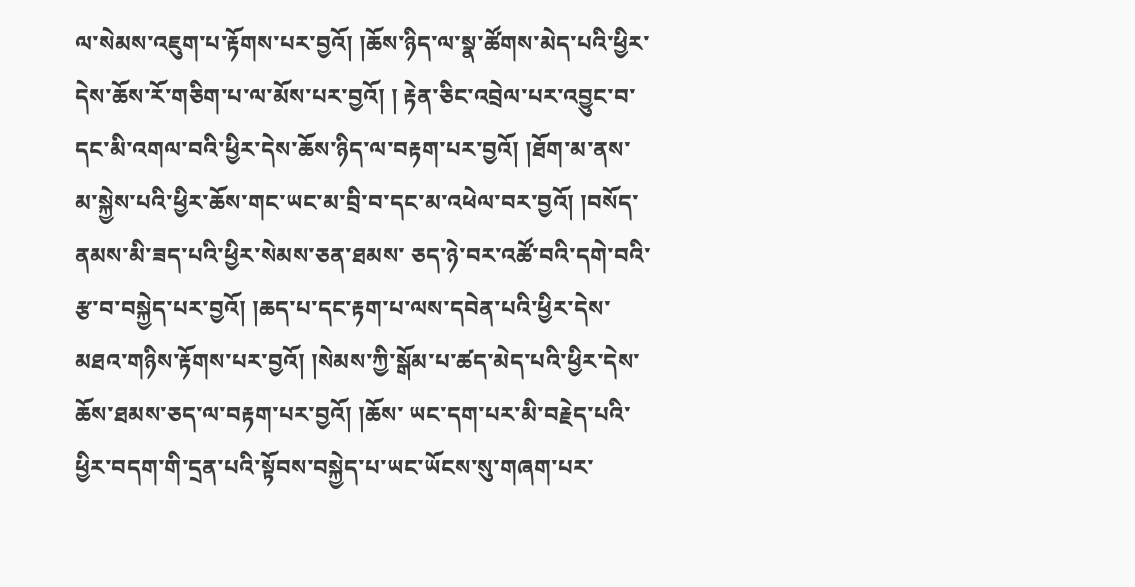ལ་སེམས་འཇུག་པ་རྟོགས་པར་བྱའོ། །ཆོས་ཉིད་ལ་སྣ་ཚོགས་མེད་པའི་ཕྱིར་དེས་ཆོས་རོ་གཅིག་པ་ལ་མོས་པར་བྱའོ། ། རྟེན་ཅིང་འབྲེལ་པར་འབྱུང་བ་དང་མི་འགལ་བའི་ཕྱིར་དེས་ཆོས་ཉིད་ལ་བརྟག་པར་བྱའོ། །ཐོག་མ་ནས་མ་སྐྱེས་པའི་ཕྱིར་ཆོས་གང་ཡང་མ་བྲི་བ་དང་མ་འཕེལ་བར་བྱའོ། །བསོད་ནམས་མི་ཟད་པའི་ཕྱིར་སེམས་ཅན་ཐམས་ ཅད་ཉེ་བར་འཚོ་བའི་དགེ་བའི་རྩ་བ་བསྐྱེད་པར་བྱའོ། །ཆད་པ་དང་རྟག་པ་ལས་དབེན་པའི་ཕྱིར་དེས་མཐའ་གཉིས་རྟོགས་པར་བྱའོ། །སེམས་ཀྱི་སྒོམ་པ་ཚད་མེད་པའི་ཕྱིར་དེས་ཆོས་ཐམས་ཅད་ལ་བརྟག་པར་བྱའོ། །ཆོས་ ཡང་དག་པར་མི་བརྗེད་པའི་ཕྱིར་བདག་གི་དྲན་པའི་སྟོབས་བསྐྱེད་པ་ཡང་ཡོངས་སུ་གཞག་པར་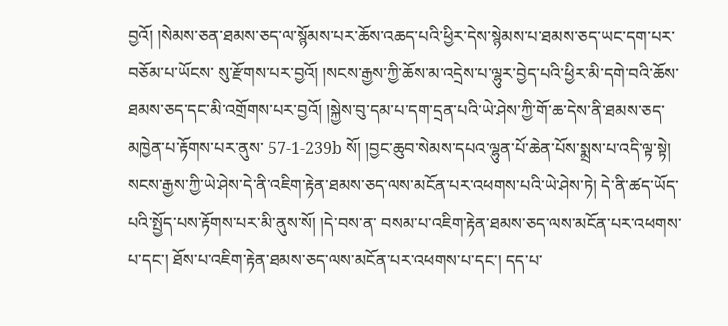བྱའོ། །སེམས་ཅན་ཐམས་ཅད་ལ་སྙོམས་པར་ཆོས་འཆད་པའི་ཕྱིར་དེས་སྙེམས་པ་ཐམས་ཅད་ཡང་དག་པར་བཅོམ་པ་ཡོངས་ སུ་རྫོགས་པར་བྱའོ། །སངས་རྒྱས་ཀྱི་ཆོས་མ་འདྲེས་པ་ལྷུར་བྱེད་པའི་ཕྱིར་མི་དགེ་བའི་ཆོས་ཐམས་ཅད་དང་མི་འགྲོགས་པར་བྱའོ། །སྐྱེས་བུ་དམ་པ་དག་དྲན་པའི་ཡེ་ཤེས་ཀྱི་གོ་ཆ་དེས་ནི་ཐམས་ཅད་མཁྱེན་པ་རྟོགས་པར་ནུས་ 57-1-239b སོ། །བྱང་ཆུབ་སེམས་དཔའ་ལྷུན་པོ་ཆེན་པོས་སྨྲས་པ་འདི་ལྟ་སྟེ། སངས་རྒྱས་ཀྱི་ཡེ་ཤེས་དེ་ནི་འཇིག་རྟེན་ཐམས་ཅད་ལས་མངོན་པར་འཕགས་པའི་ཡེ་ཤེས་ཏེ། དེ་ནི་ཚད་ཡོད་པའི་སྤྱོད་པས་རྟོགས་པར་མི་ནུས་སོ། །དེ་བས་ན་ བསམ་པ་འཇིག་རྟེན་ཐམས་ཅད་ལས་མངོན་པར་འཕགས་པ་དང་། ཐོས་པ་འཇིག་རྟེན་ཐམས་ཅད་ལས་མངོན་པར་འཕགས་པ་དང་། དད་པ་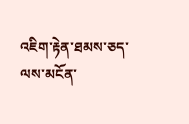འཇིག་རྟེན་ཐམས་ཅད་ལས་མངོན་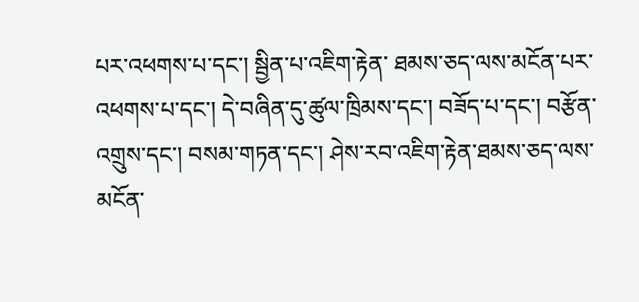པར་འཕགས་པ་དང་། སྦྱིན་པ་འཇིག་རྟེན་ ཐམས་ཅད་ལས་མངོན་པར་འཕགས་པ་དང་། དེ་བཞིན་དུ་ཚུལ་ཁྲིམས་དང་། བཟོད་པ་དང་། བརྩོན་འགྲུས་དང་། བསམ་གཏན་དང་། ཤེས་རབ་འཇིག་རྟེན་ཐམས་ཅད་ལས་མངོན་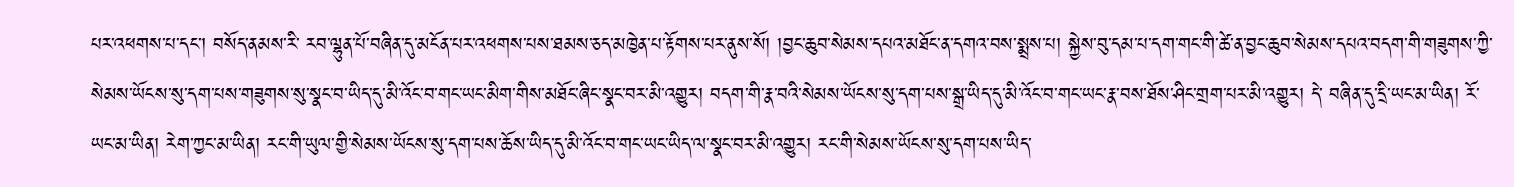པར་འཕགས་པ་དང་། བསོད་ནམས་རི་ རབ་ལྷུན་པོ་བཞིན་དུ་མངོན་པར་འཕགས་པས་ཐམས་ཅད་མཁྱེན་པ་རྟོགས་པར་ནུས་སོ། །བྱང་ཆུབ་སེམས་དཔའ་མཐོང་ན་དགའ་བས་སྨྲས་པ། སྐྱེས་བུ་དམ་པ་དག་གང་གི་ཚེ་ན་བྱང་ཆུབ་སེམས་དཔའ་བདག་གི་གཟུགས་ཀྱི་ སེམས་ཡོངས་སུ་དག་པས་གཟུགས་སུ་སྣང་བ་ཡིད་དུ་མི་འོང་བ་གང་ཡང་མིག་གིས་མཐོང་ཞིང་སྣང་བར་མི་འགྱུར། བདག་གི་རྣ་བའི་སེམས་ཡོངས་སུ་དག་པས་སྒྲ་ཡིད་དུ་མི་འོང་བ་གང་ཡང་རྣ་བས་ཐོས་ཤིང་གྲག་པར་མི་འགྱུར། དེ་ བཞིན་དུ་དྲི་ཡང་མ་ཡིན། རོ་ཡང་མ་ཡིན། རེག་ཀྱང་མ་ཡིན། རང་གི་ཡུལ་གྱི་སེམས་ཡོངས་སུ་དག་པས་ཆོས་ཡིད་དུ་མི་འོང་བ་གང་ཡང་ཡིད་ལ་སྣང་བར་མི་འགྱུར། རང་གི་སེམས་ཡོངས་སུ་དག་པས་ཡིད་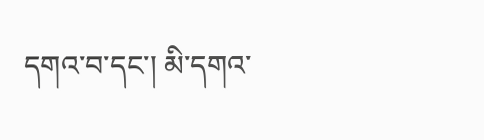དགའ་བ་དང་། མི་དགའ་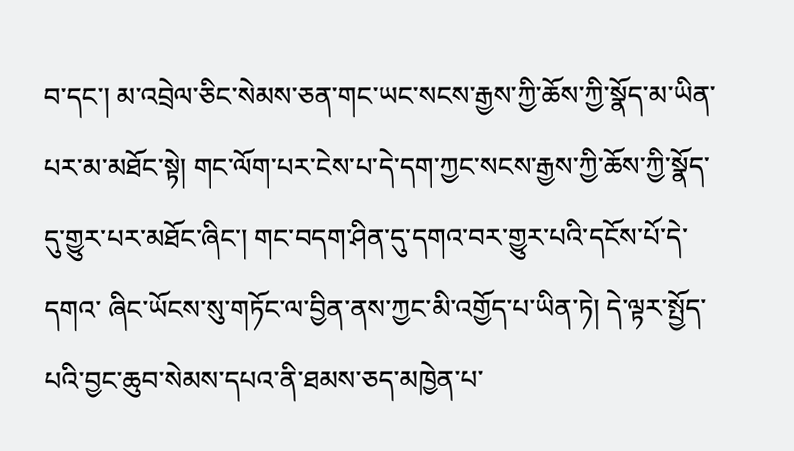བ་དང་། མ་འབྲེལ་ཅིང་སེམས་ཅན་གང་ཡང་སངས་རྒྱས་ཀྱི་ཆོས་ཀྱི་སྣོད་མ་ཡིན་པར་མ་མཐོང་སྟེ། གང་ལོག་པར་ངེས་པ་དེ་དག་ཀྱང་སངས་རྒྱས་ཀྱི་ཆོས་ཀྱི་སྣོད་དུ་གྱུར་པར་མཐོང་ཞིང་། གང་བདག་ཤིན་དུ་དགའ་བར་གྱུར་པའི་དངོས་པོ་དེ་དགའ་ ཞིང་ཡོངས་སུ་གཏོང་ལ་བྱིན་ནས་ཀྱང་མི་འགྱོད་པ་ཡིན་ཏེ། དེ་ལྟར་སྤྱོད་པའི་བྱང་ཆུབ་སེམས་དཔའ་ནི་ཐམས་ཅད་མཁྱེན་པ་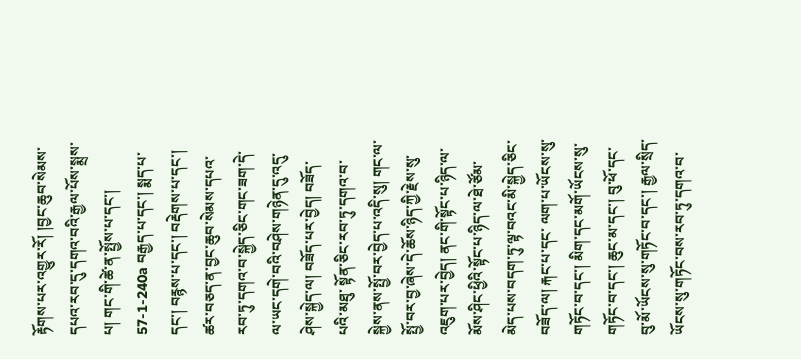རྟོགས་པར་འགྱུར་རོ། །བྱང་ཆུབ་སེམས་དཔའ་རབ་དུ་དགའ་བའི་རྒྱལ་པོས་སྨྲས་པ། གང་གི་ཚེ་ན་སྤྱོས་པ་དང་། 57-1-240a བརྒྱད་པ་དང་། སྨད་པ་དང་། བརྙས་པ་དང་། བརྡེགས་པ་དང་། ཚར་བཅད་ན་བྱང་ཆུབ་སེམས་དཔའ་རབ་ཏུ་དགའ་བ་སྐྱེད་ཅིང་གང་ཟག་དེ་ལ་ཡང་དགེ་བའི་བཤེས་གཉེན་དུ་འདུ་ཤེས་སྐྱེད་ལ། བཟོད་པར་བྱེད། བཟོད་པའི་མཐུ་ སྟོན་ཅིང་རབ་ཏུ་དགའ་བ་སྐྱེས་ནས་སྤྱོ་བར་བྱེད་པ་འདི་སུ། གང་ལ་སྤྱོ་བར་བྱ་ཞེས་དེ་ཆོས་ཉིད་ཀྱི་རྗེས་སུ་འཇུག་པར་བྱེད། ནང་གི་སྟོང་པ་ཉིད་ལ་མོས་ཤིང་ཕྱིའི་སྟོང་པ་ཉིད་ལ་ཐེ་ཙོམ་མེད་པས་བདག་ཏུ་ལྟ་བའང་མི་སྐྱེད་ཅིང་བཟོད་ལ། རྐང་པ་དང་ ལག་པ་ཡོངས་སུ་གཏོང་བ་དང་། མིག་དང་མགོ་ཡོངས་སུ་གཏོང་བ་དང་། ཆུང་མ་དང་། བུ་ཕོ་དང་བུ་མོ་ཡོངས་སུ་གཏོང་བ་དང་། རྒྱལ་སྲིད་ཡོངས་སུ་གཏོང་བས་རབ་ཏུ་དགའ་བ་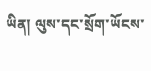ཡིན། ལུས་དང་སྲོག་ཡོངས་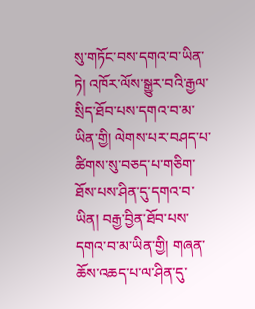སུ་གཏོང་བས་དགའ་བ་ཡིན་ཏེ། འཁོར་ལོས་སྒྱུར་བའི་རྒྱལ་སྲིད་ཐོབ་པས་དགའ་བ་མ་ཡིན་གྱི། ལེགས་པར་བཤད་པ་ཚིགས་སུ་བཅད་པ་གཅིག་ཐོས་པས་ཤིན་དུ་དགའ་བ་ཡིན། བརྒྱ་བྱིན་ཐོབ་པས་དགའ་བ་མ་ཡིན་གྱི། གཞན་ཆོས་འཆད་པ་ལ་ཤིན་དུ་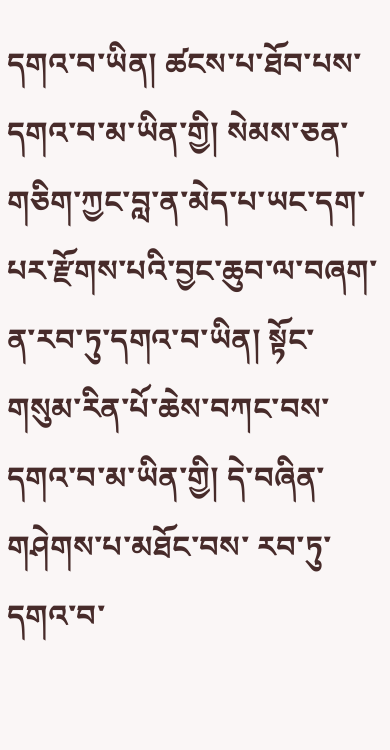དགའ་བ་ཡིན། ཚངས་པ་ཐོབ་པས་དགའ་བ་མ་ཡིན་གྱི། སེམས་ཅན་གཅིག་ཀྱང་བླ་ན་མེད་པ་ཡང་དག་པར་རྫོགས་པའི་བྱང་ཆུབ་ལ་བཞག་ན་རབ་ཏུ་དགའ་བ་ཡིན། སྟོང་གསུམ་རིན་པོ་ཆེས་བཀང་བས་དགའ་བ་མ་ཡིན་གྱི། དེ་བཞིན་གཤེགས་པ་མཐོང་བས་ རབ་ཏུ་དགའ་བ་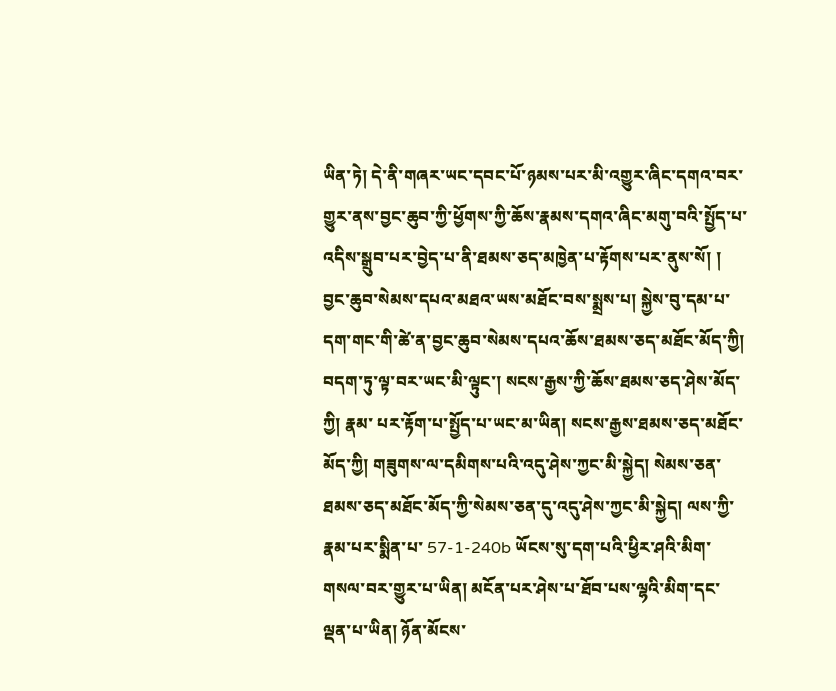ཡིན་ཏེ། དེ་ནི་གཞར་ཡང་དབང་པོ་ཉམས་པར་མི་འགྱུར་ཞིང་དགའ་བར་གྱུར་ནས་བྱང་ཆུབ་ཀྱི་ཕྱོགས་ཀྱི་ཆོས་རྣམས་དགའ་ཞིང་མགུ་བའི་སྤྱོད་པ་འདིས་སྒྲུབ་པར་བྱེད་པ་ནི་ཐམས་ཅད་མཁྱེན་པ་རྟོགས་པར་ནུས་སོ། ། བྱང་ཆུབ་སེམས་དཔའ་མཐའ་ཡས་མཐོང་བས་སྨྲས་པ། སྐྱེས་བུ་དམ་པ་དག་གང་གི་ཚེ་ན་བྱང་ཆུབ་སེམས་དཔའ་ཆོས་ཐམས་ཅད་མཐོང་མོད་ཀྱི། བདག་ཏུ་ལྟ་བར་ཡང་མི་ལྟུང་། སངས་རྒྱས་ཀྱི་ཆོས་ཐམས་ཅད་ཤེས་མོད་ཀྱི། རྣམ་ པར་རྟོག་པ་སྤྱོད་པ་ཡང་མ་ཡིན། སངས་རྒྱས་ཐམས་ཅད་མཐོང་མོད་ཀྱི། གཟུགས་ལ་དམིགས་པའི་འདུ་ཤེས་ཀྱང་མི་སྐྱེད། སེམས་ཅན་ཐམས་ཅད་མཐོང་མོད་ཀྱི་སེམས་ཅན་དུ་འདུ་ཤེས་ཀྱང་མི་སྐྱེད། ལས་ཀྱི་རྣམ་པར་སྨིན་པ་ 57-1-240b ཡོངས་སུ་དག་པའི་ཕྱིར་ཤའི་མིག་གསལ་བར་གྱུར་པ་ཡིན། མངོན་པར་ཤེས་པ་ཐོབ་པས་ལྷའི་མིག་དང་ལྡན་པ་ཡིན། ཉོན་མོངས་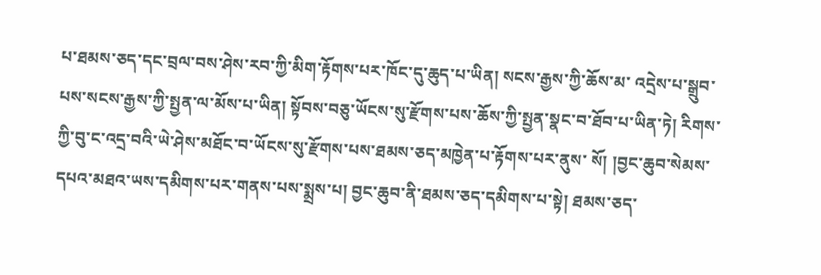པ་ཐམས་ཅད་དང་བྲལ་བས་ཤེས་རབ་ཀྱི་མིག་རྟོགས་པར་ཁོང་དུ་ཆུད་པ་ཡིན། སངས་རྒྱས་ཀྱི་ཆོས་མ་ འདྲེས་པ་སྒྲུབ་པས་སངས་རྒྱས་ཀྱི་སྤྱན་ལ་མོས་པ་ཡིན། སྟོབས་བཅུ་ཡོངས་སུ་རྫོགས་པས་ཆོས་ཀྱི་སྤྱན་སྣང་བ་ཐོབ་པ་ཡིན་ཏེ། རིགས་ཀྱི་བུ་ང་འདྲ་བའི་ཡེ་ཤེས་མཐོང་བ་ཡོངས་སུ་རྫོགས་པས་ཐམས་ཅད་མཁྱེན་པ་རྟོགས་པར་ནུས་ སོ། །བྱང་ཆུབ་སེམས་དཔའ་མཐའ་ཡས་དམིགས་པར་གནས་པས་སྨྲས་པ། བྱང་ཆུབ་ནི་ཐམས་ཅད་དམིགས་པ་སྟེ། ཐམས་ཅད་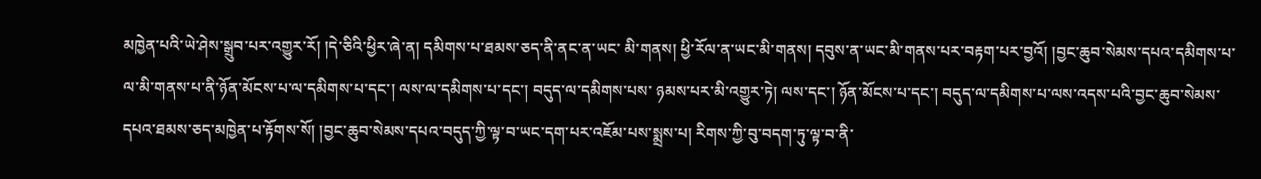མཁྱེན་པའི་ཡེ་ཤེས་སྒྲུབ་པར་འགྱུར་རོ། །དེ་ཅིའི་ཕྱིར་ཞེ་ན། དམིགས་པ་ཐམས་ཅད་ནི་ནང་ན་ཡང་ མི་གནས། ཕྱི་རོལ་ན་ཡང་མི་གནས། དབུས་ན་ཡང་མི་གནས་པར་བརྟག་པར་བྱའོ། །བྱང་ཆུབ་སེམས་དཔའ་དམིགས་པ་ལ་མི་གནས་པ་ནི་ཉོན་མོངས་པ་ལ་དམིགས་པ་དང་། ལས་ལ་དམིགས་པ་དང་། བདུད་ལ་དམིགས་པས་ ཉམས་པར་མི་འགྱུར་ཏེ། ལས་དང་། ཉོན་མོངས་པ་དང་། བདུད་ལ་དམིགས་པ་ལས་འདས་པའི་བྱང་ཆུབ་སེམས་དཔའ་ཐམས་ཅད་མཁྱེན་པ་རྟོགས་སོ། །བྱང་ཆུབ་སེམས་དཔའ་བདུད་ཀྱི་ལྟ་བ་ཡང་དག་པར་འཇོམ་པས་སྨྲས་པ། རིགས་ཀྱི་བུ་བདག་ཏུ་ལྟ་བ་ནི་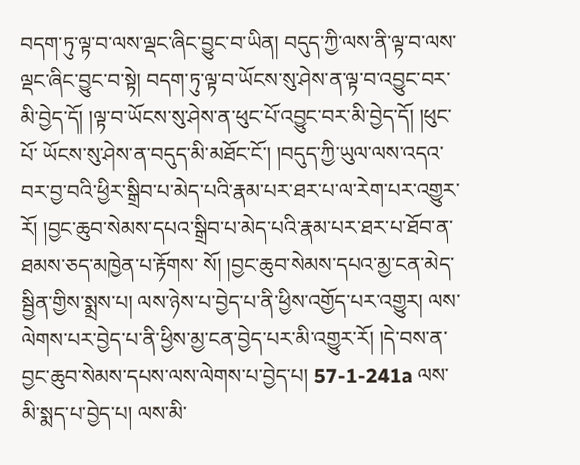བདག་ཏུ་ལྟ་བ་ལས་ལྡང་ཞིང་བྱུང་བ་ཡིན། བདུད་ཀྱི་ལས་ནི་ལྟ་བ་ལས་ལྡང་ཞིང་བྱུང་བ་སྟེ། བདག་ཏུ་ལྟ་བ་ཡོངས་སུ་ཤེས་ན་ལྟ་བ་འབྱུང་བར་མི་བྱེད་དོ། །ལྟ་བ་ཡོངས་སུ་ཤེས་ན་ཕུང་པོ་འབྱུང་བར་མི་བྱེད་དོ། །ཕུང་པོ་ ཡོངས་སུ་ཤེས་ན་བདུད་མི་མཐོང་ངོ་། །བདུད་ཀྱི་ཡུལ་ལས་འདའ་བར་བྱ་བའི་ཕྱིར་སྒྲིབ་པ་མེད་པའི་རྣམ་པར་ཐར་པ་ལ་རེག་པར་འགྱུར་རོ། །བྱང་ཆུབ་སེམས་དཔའ་སྒྲིབ་པ་མེད་པའི་རྣམ་པར་ཐར་པ་ཐོབ་ན་ཐམས་ཅད་མཁྱེན་པ་རྟོགས་ སོ། །བྱང་ཆུབ་སེམས་དཔའ་མྱ་ངན་མེད་སྦྱིན་གྱིས་སྨྲས་པ། ལས་ཉེས་པ་བྱེད་པ་ནི་ཕྱིས་འགྱོད་པར་འགྱུར། ལས་ལེགས་པར་བྱེད་པ་ནི་ཕྱིས་མྱ་ངན་བྱེད་པར་མི་འགྱུར་རོ། །དེ་བས་ན་བྱང་ཆུབ་སེམས་དཔས་ལས་ལེགས་པ་བྱེད་པ། 57-1-241a ལས་མི་སྨད་པ་བྱེད་པ། ལས་མི་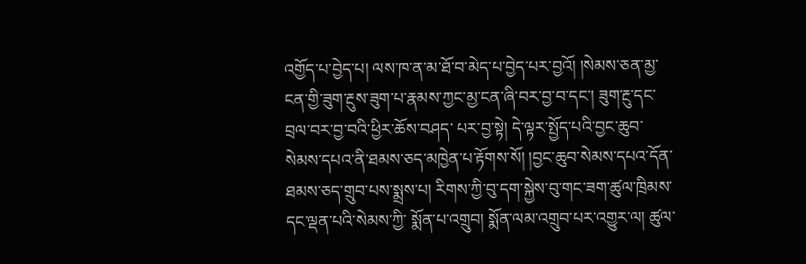འགྱོད་པ་བྱེད་པ། ལས་ཁ་ན་མ་ཐོ་བ་མེད་པ་བྱེད་པར་བྱའོ། །སེམས་ཅན་མྱ་ངན་གྱི་ཟུག་རྔུས་ཟུག་པ་རྣམས་ཀྱང་མྱ་ངན་ཞི་བར་བྱ་བ་དང་། ཟུག་རྔུ་དང་བྲལ་བར་བྱ་བའི་ཕྱིར་ཆོས་བཤད་ པར་བྱ་སྟེ། དེ་ལྟར་སྤྱོད་པའི་བྱང་ཆུབ་སེམས་དཔའ་ནི་ཐམས་ཅད་མཁྱེན་པ་རྟོགས་སོ། །བྱང་ཆུབ་སེམས་དཔའ་དོན་ཐམས་ཅད་གྲུབ་པས་སྨྲས་པ། རིགས་ཀྱི་བུ་དག་སྐྱེས་བུ་གང་ཟག་ཚུལ་ཁྲིམས་དང་ལྡན་པའི་སེམས་ཀྱི་ སྨོན་པ་འགྲུབ། སྨོན་ལམ་འགྲུབ་པར་འགྱུར་ལ། ཚུལ་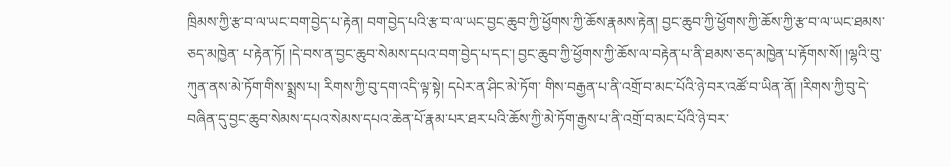ཁྲིམས་ཀྱི་རྩ་བ་ལ་ཡང་བག་བྱེད་པ་རྟེན། བག་བྱེད་པའི་རྩ་བ་ལ་ཡང་བྱང་ཆུབ་ཀྱི་ཕྱོགས་ཀྱི་ཆོས་རྣམས་རྟེན། བྱང་ཆུབ་ཀྱི་ཕྱོགས་ཀྱི་ཆོས་ཀྱི་རྩ་བ་ལ་ཡང་ཐམས་ཅད་མཁྱེན་ པ་རྟེན་ཏོ། །དེ་བས་ན་བྱང་ཆུབ་སེམས་དཔའ་བག་བྱེད་པ་དང་། བྱང་ཆུབ་ཀྱི་ཕྱོགས་ཀྱི་ཆོས་ལ་བརྟེན་པ་ནི་ཐམས་ཅད་མཁྱེན་པ་རྟོགས་སོ། །ལྷའི་བུ་ཀུན་ནས་མེ་ཏོག་གིས་སྨྲས་པ། རིགས་ཀྱི་བུ་དག་འདི་ལྟ་སྟེ། དཔེར་ན་ཤིང་མེ་ཏོག་ གིས་བརྒྱན་པ་ནི་འགྲོ་བ་མང་པོའི་ཉེ་བར་འཚོ་བ་ཡིན་ནོ། །རིགས་ཀྱི་བུ་དེ་བཞིན་དུ་བྱང་ཆུབ་སེམས་དཔའ་སེམས་དཔའ་ཆེན་པོ་རྣམ་པར་ཐར་པའི་ཆོས་ཀྱི་མེ་ཏོག་རྒྱས་པ་ནི་འགྲོ་བ་མང་པོའི་ཉེ་བར་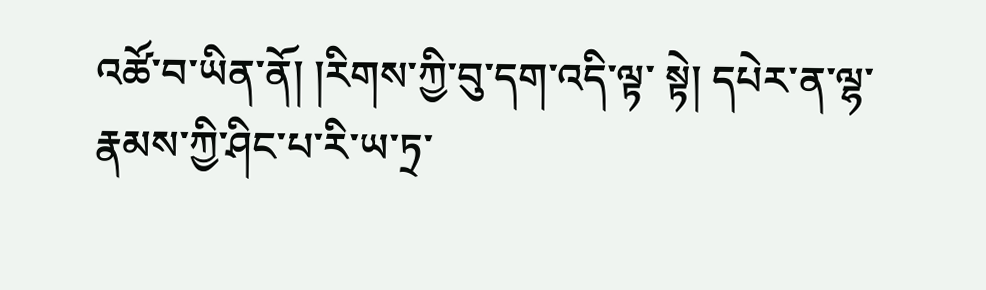འཚོ་བ་ཡིན་ནོ། །རིགས་ཀྱི་བུ་དག་འདི་ལྟ་ སྟེ། དཔེར་ན་ལྷ་རྣམས་ཀྱི་ཤིང་པ་རི་ཡ་ཏྲ་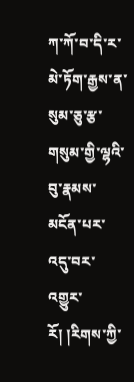ཀ་ཀོ་བ་དི་ར་མེ་ཏོག་རྒྱས་ན་སུམ་ཅུ་རྩ་གསུམ་གྱི་ལྷའི་བུ་རྣམས་མངོན་པར་འདུ་བར་འགྱུར་རོ། །རིགས་ཀྱི་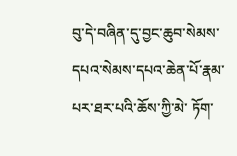བུ་དེ་བཞིན་དུ་བྱང་ཆུབ་སེམས་དཔའ་སེམས་དཔའ་ཆེན་པོ་རྣམ་པར་ཐར་པའི་ཆོས་ཀྱི་མེ་ ཏོག་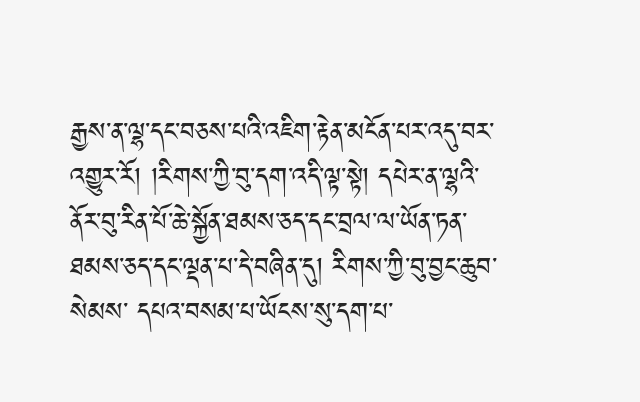རྒྱས་ན་ལྷ་དང་བཅས་པའི་འཇིག་རྟེན་མངོན་པར་འདུ་བར་འགྱུར་རོ། །རིགས་ཀྱི་བུ་དག་འདི་ལྟ་སྟེ། དཔེར་ན་ལྷའི་ནོར་བུ་རིན་པོ་ཆེ་སྐྱོན་ཐམས་ཅད་དང་བྲལ་ལ་ཡོན་ཏན་ཐམས་ཅད་དང་ལྡན་པ་དེ་བཞིན་དུ། རིགས་ཀྱི་བུ་བྱང་ཆུབ་སེམས་ དཔའ་བསམ་པ་ཡོངས་སུ་དག་པ་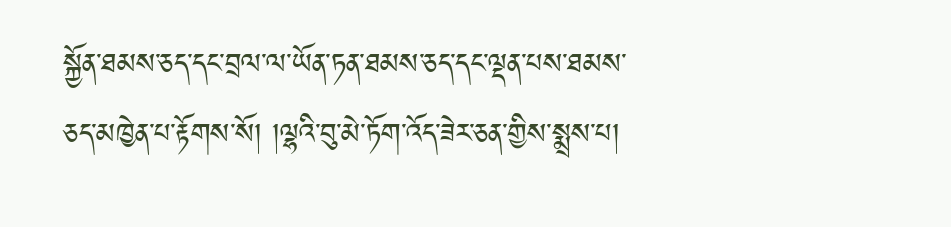སྐྱོན་ཐམས་ཅད་དང་བྲལ་ལ་ཡོན་ཏན་ཐམས་ཅད་དང་ལྡན་པས་ཐམས་ཅད་མཁྱེན་པ་རྟོགས་སོ། །ལྷའི་བུ་མེ་ཏོག་འོད་ཟེར་ཅན་གྱིས་སྨྲས་པ།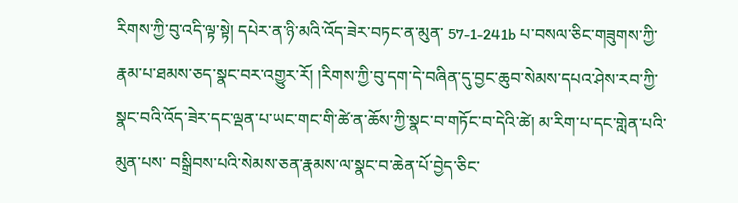རིགས་ཀྱི་བུ་འདི་ལྟ་སྟེ། དཔེར་ན་ཉི་མའི་འོད་ཟེར་བཏང་ན་མུན་ 57-1-241b པ་བསལ་ཅིང་གཟུགས་ཀྱི་རྣམ་པ་ཐམས་ཅད་སྣང་བར་འགྱུར་རོ། །རིགས་ཀྱི་བུ་དག་དེ་བཞིན་དུ་བྱང་ཆུབ་སེམས་དཔའ་ཤེས་རབ་ཀྱི་སྣང་བའི་འོད་ཟེར་དང་ལྡན་པ་ཡང་གང་གི་ཚེ་ན་ཆོས་ཀྱི་སྣང་བ་གཏོང་བ་དེའི་ཚེ། མ་རིག་པ་དང་གླེན་པའི་མུན་པས་ བསྒྲིབས་པའི་སེམས་ཅན་རྣམས་ལ་སྣང་བ་ཆེན་པོ་བྱེད་ཅིང་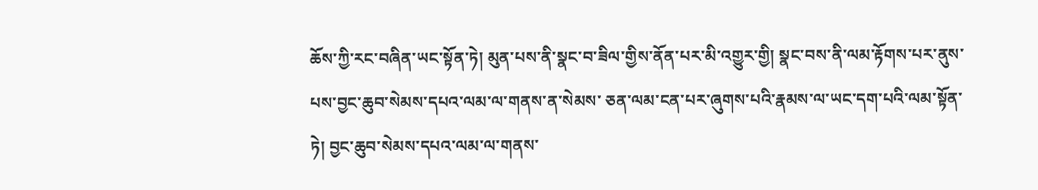ཆོས་ཀྱི་རང་བཞིན་ཡང་སྟོན་ཏེ། མུན་པས་ནི་སྣང་བ་ཟིལ་གྱིས་ནོན་པར་མི་འགྱུར་གྱི། སྣང་བས་ནི་ལམ་རྟོགས་པར་ནུས་པས་བྱང་ཆུབ་སེམས་དཔའ་ལམ་ལ་གནས་ན་སེམས་ ཅན་ལམ་ངན་པར་ཞུགས་པའི་རྣམས་ལ་ཡང་དག་པའི་ལམ་སྟོན་ཏེ། བྱང་ཆུབ་སེམས་དཔའ་ལམ་ལ་གནས་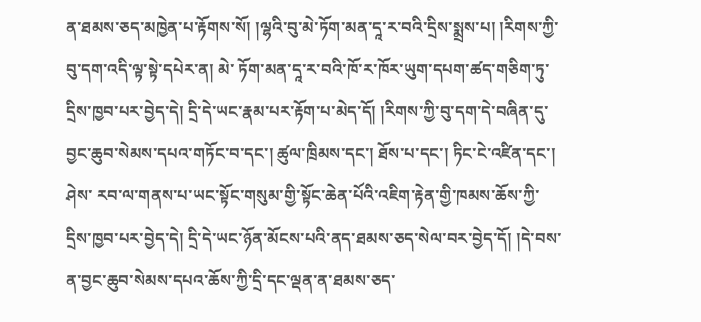ན་ཐམས་ཅད་མཁྱེན་པ་རྟོགས་སོ། །ལྷའི་བུ་མེ་ཏོག་མན་དཱ་ར་བའི་དྲིས་སྨྲས་པ། །རིགས་ཀྱི་བུ་དག་འདི་ལྟ་སྟེ་དཔེར་ན། མེ་ ཏོག་མན་དཱ་ར་བའི་ཁོ་ར་ཁོར་ཡུག་དཔག་ཚད་གཅིག་ཏུ་དྲིས་ཁྱབ་པར་བྱེད་དེ། དྲི་དེ་ཡང་རྣམ་པར་རྟོག་པ་མེད་དོ། །རིགས་ཀྱི་བུ་དག་དེ་བཞིན་དུ་བྱང་ཆུབ་སེམས་དཔའ་གཏོང་བ་དང་། ཚུལ་ཁྲིམས་དང་། ཐོས་པ་དང་། ཏིང་ངེ་འཛིན་དང་། ཤེས་ རབ་ལ་གནས་པ་ཡང་སྟོང་གསུམ་གྱི་སྟོང་ཆེན་པོའི་འཇིག་རྟེན་གྱི་ཁམས་ཆོས་ཀྱི་དྲིས་ཁྱབ་པར་བྱེད་དེ། དྲི་དེ་ཡང་ཉོན་མོངས་པའི་ནད་ཐམས་ཅད་སེལ་བར་བྱེད་དོ། །དེ་བས་ན་བྱང་ཆུབ་སེམས་དཔའ་ཆོས་ཀྱི་དྲི་དང་ལྡན་ན་ཐམས་ཅད་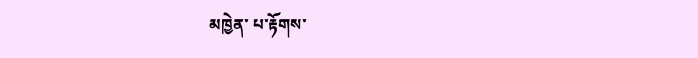མཁྱེན་ པ་རྟོགས་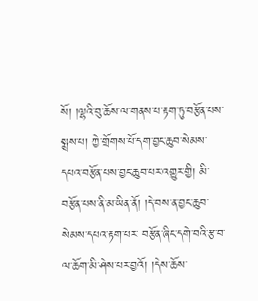སོ། །ལྷའི་བུ་ཆོས་ལ་གནས་པ་རྟག་ཏུ་བརྩོན་པས་སྨྲས་པ། ཀྱེ་གྲོགས་པོ་དག་བྱང་ཆུབ་སེམས་དཔའ་བརྩོན་པས་བྱང་ཆུབ་པར་འགྱུར་གྱི། མི་བརྩོན་པས་ནི་མ་ཡིན་ནོ། །དེ་བས་ན་བྱང་ཆུབ་སེམས་དཔའ་རྟག་པར་ བརྩོན་ཞིང་དགེ་བའི་རྩ་བ་ལ་ཆོག་མི་ཤེས་པར་བྱའོ། །དེས་ཆོས་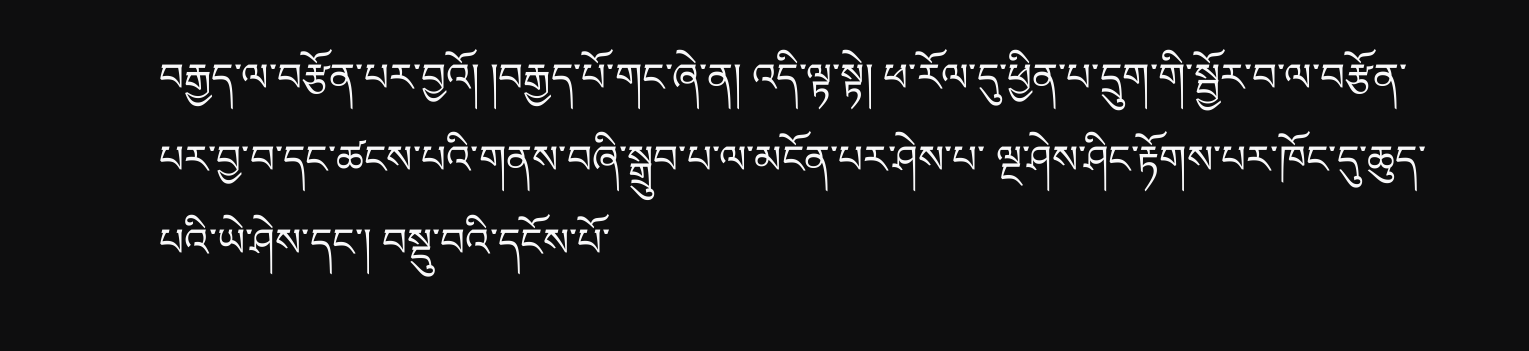བརྒྱད་ལ་བརྩོན་པར་བྱའོ། །བརྒྱད་པོ་གང་ཞེ་ན། འདི་ལྟ་སྟེ། ཕ་རོལ་དུ་ཕྱིན་པ་དྲུག་གི་སྦྱོར་བ་ལ་བརྩོན་པར་བྱ་བ་དང་ཚངས་པའི་གནས་བཞི་སྒྲུབ་པ་ལ་མངོན་པར་ཤེས་པ་ ལྔ་ཤེས་ཤིང་རྟོགས་པར་ཁོང་དུ་ཆུད་པའི་ཡེ་ཤེས་དང་། བསྡུ་བའི་དངོས་པོ་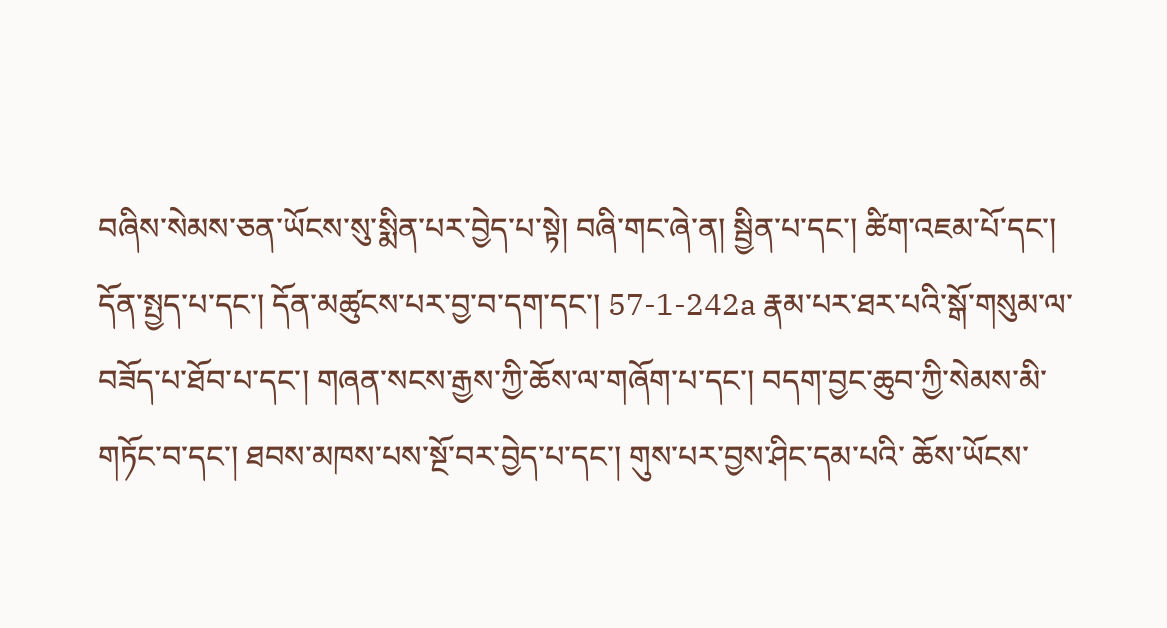བཞིས་སེམས་ཅན་ཡོངས་སུ་སྨིན་པར་བྱེད་པ་སྟེ། བཞི་གང་ཞེ་ན། སྦྱིན་པ་དང་། ཚིག་འཇམ་པོ་དང་། དོན་སྤྱད་པ་དང་། དོན་མཚུངས་པར་བྱ་བ་དག་དང་། 57-1-242a རྣམ་པར་ཐར་པའི་སྒོ་གསུམ་ལ་བཟོད་པ་ཐོབ་པ་དང་། གཞན་སངས་རྒྱས་ཀྱི་ཆོས་ལ་གཞོག་པ་དང་། བདག་བྱང་ཆུབ་ཀྱི་སེམས་མི་གཏོང་བ་དང་། ཐབས་མཁས་པས་སྔོ་བར་བྱེད་པ་དང་། གུས་པར་བྱས་ཤིང་དམ་པའི་ ཆོས་ཡོངས་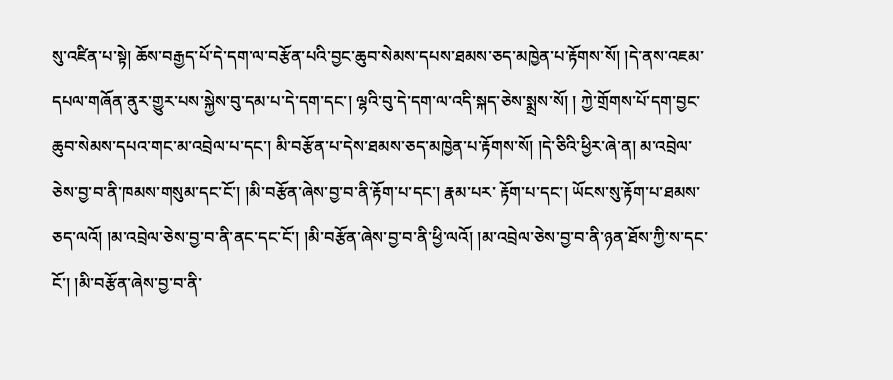སུ་འཛིན་པ་སྟེ། ཆོས་བརྒྱད་པོ་དེ་དག་ལ་བརྩོན་པའི་བྱང་ཆུབ་སེམས་དཔས་ཐམས་ཅད་མཁྱེན་པ་རྟོགས་སོ། །དེ་ནས་འཇམ་དཔལ་གཞོན་ནུར་གྱུར་པས་སྐྱེས་བུ་དམ་པ་དེ་དག་དང་། ལྷའི་བུ་དེ་དག་ལ་འདི་སྐད་ཅེས་སྨྲས་སོ། ། ཀྱེ་གྲོགས་པོ་དག་བྱང་ཆུབ་སེམས་དཔའ་གང་མ་འབྲེལ་པ་དང་། མི་བརྩོན་པ་དེས་ཐམས་ཅད་མཁྱེན་པ་རྟོགས་སོ། །དེ་ཅིའི་ཕྱིར་ཞེ་ན། མ་འབྲེལ་ཅེས་བྱ་བ་ནི་ཁམས་གསུམ་དང་ངོ་། །མི་བརྩོན་ཞེས་བྱ་བ་ནི་རྟོག་པ་དང་། རྣམ་པར་ རྟོག་པ་དང་། ཡོངས་སུ་རྟོག་པ་ཐམས་ཅད་ལའོ། །མ་འབྲེལ་ཅེས་བྱ་བ་ནི་ནང་དང་ངོ་། །མི་བརྩོན་ཞེས་བྱ་བ་ནི་ཕྱི་ལའོ། །མ་འབྲེལ་ཅེས་བྱ་བ་ནི་ཉན་ཐོས་ཀྱི་ས་དང་ངོ་། །མི་བརྩོན་ཞེས་བྱ་བ་ནི་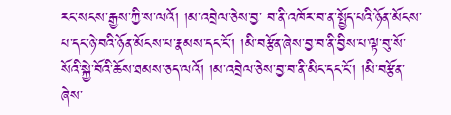རང་སངས་རྒྱས་ཀྱི་ས་ལའོ། །མ་འབྲེལ་ཅེས་བྱ་ བ་ནི་འཁོར་བ་ན་སྤྱོད་པའི་ཉོན་མོངས་པ་དང་ཉེ་བའི་ཉོན་མོངས་པ་རྣམས་དང་ངོ་། །མི་བརྩོན་ཞེས་བྱ་བ་ནི་བྱིས་པ་ལྟ་བུ་སོ་སོའི་སྐྱེ་བོའི་ཆོས་ཐམས་ཅད་ལའོ། །མ་འབྲེལ་ཅེས་བྱ་བ་ནི་མིང་དང་ངོ་། །མི་བརྩོན་ཞེས་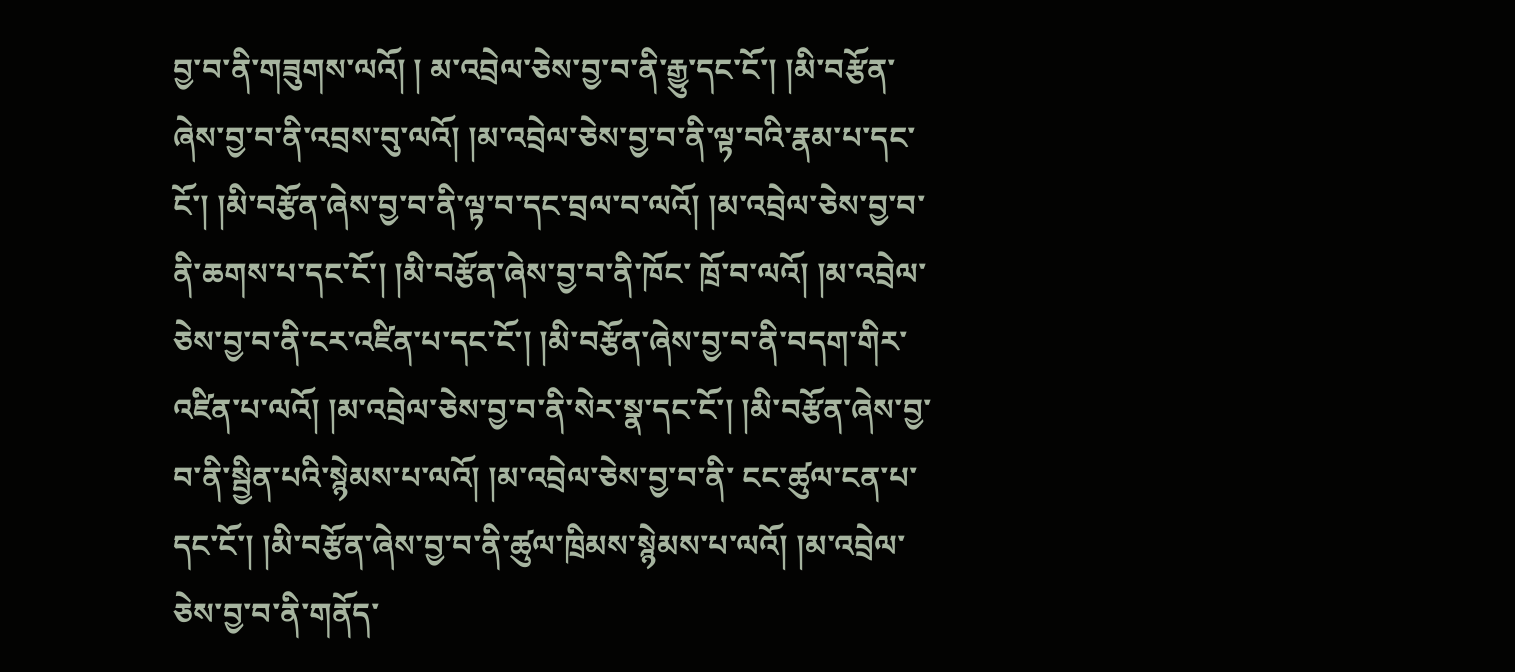བྱ་བ་ནི་གཟུགས་ལའོ། ། མ་འབྲེལ་ཅེས་བྱ་བ་ནི་རྒྱུ་དང་ངོ་། །མི་བརྩོན་ཞེས་བྱ་བ་ནི་འབྲས་བུ་ལའོ། །མ་འབྲེལ་ཅེས་བྱ་བ་ནི་ལྟ་བའི་རྣམ་པ་དང་ངོ་། །མི་བརྩོན་ཞེས་བྱ་བ་ནི་ལྟ་བ་དང་བྲལ་བ་ལའོ། །མ་འབྲེལ་ཅེས་བྱ་བ་ནི་ཆགས་པ་དང་ངོ་། །མི་བརྩོན་ཞེས་བྱ་བ་ནི་ཁོང་ ཁྲོ་བ་ལའོ། །མ་འབྲེལ་ཅེས་བྱ་བ་ནི་ངར་འཛིན་པ་དང་ངོ་། །མི་བརྩོན་ཞེས་བྱ་བ་ནི་བདག་གིར་འཛིན་པ་ལའོ། །མ་འབྲེལ་ཅེས་བྱ་བ་ནི་སེར་སྣ་དང་ངོ་། །མི་བརྩོན་ཞེས་བྱ་བ་ནི་སྦྱིན་པའི་སྙེམས་པ་ལའོ། །མ་འབྲེལ་ཅེས་བྱ་བ་ནི་ ངང་ཚུལ་ངན་པ་དང་ངོ་། །མི་བརྩོན་ཞེས་བྱ་བ་ནི་ཚུལ་ཁྲིམས་སྙེམས་པ་ལའོ། །མ་འབྲེལ་ཅེས་བྱ་བ་ནི་གནོད་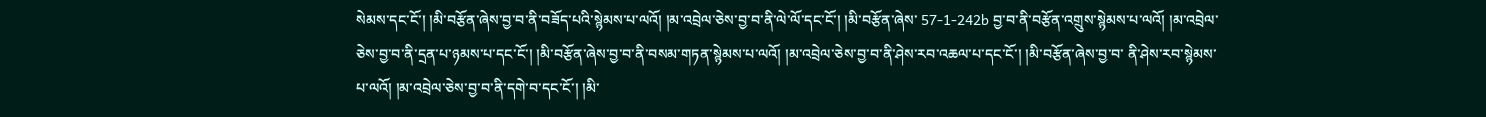སེམས་དང་ངོ་། །མི་བརྩོན་ཞེས་བྱ་བ་ནི་བཟོད་པའི་སྙེམས་པ་ལའོ། །མ་འབྲེལ་ཅེས་བྱ་བ་ནི་ལེ་ལོ་དང་ངོ་། །མི་བརྩོན་ཞེས་ 57-1-242b བྱ་བ་ནི་བརྩོན་འགྲུས་སྙེམས་པ་ལའོ། །མ་འབྲེལ་ཅེས་བྱ་བ་ནི་དྲན་པ་ཉམས་པ་དང་ངོ་། །མི་བརྩོན་ཞེས་བྱ་བ་ནི་བསམ་གཏན་སྙེམས་པ་ལའོ། །མ་འབྲེལ་ཅེས་བྱ་བ་ནི་ཤེས་རབ་འཆལ་པ་དང་ངོ་། །མི་བརྩོན་ཞེས་བྱ་བ་ ནི་ཤེས་རབ་སྙེམས་པ་ལའོ། །མ་འབྲེལ་ཅེས་བྱ་བ་ནི་དགེ་བ་དང་ངོ་། །མི་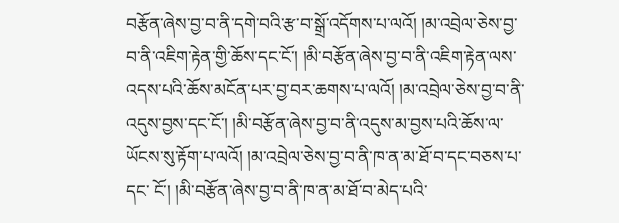བརྩོན་ཞེས་བྱ་བ་ནི་དགེ་བའི་རྩ་བ་སྒྲོ་འདོགས་པ་ལའོ། །མ་འབྲེལ་ཅེས་བྱ་བ་ནི་འཇིག་རྟེན་གྱི་ཆོས་དང་ངོ་། །མི་བརྩོན་ཞེས་བྱ་བ་ནི་འཇིག་རྟེན་ལས་ འདས་པའི་ཆོས་མངོན་པར་བྱ་བར་ཆགས་པ་ལའོ། །མ་འབྲེལ་ཅེས་བྱ་བ་ནི་འདུས་བྱས་དང་ངོ་། །མི་བརྩོན་ཞེས་བྱ་བ་ནི་འདུས་མ་བྱས་པའི་ཆོས་ལ་ཡོངས་སུ་རྟོག་པ་ལའོ། །མ་འབྲེལ་ཅེས་བྱ་བ་ནི་ཁ་ན་མ་ཐོ་བ་དང་བཅས་པ་དང་ ངོ་། །མི་བརྩོན་ཞེས་བྱ་བ་ནི་ཁ་ན་མ་ཐོ་བ་མེད་པའི་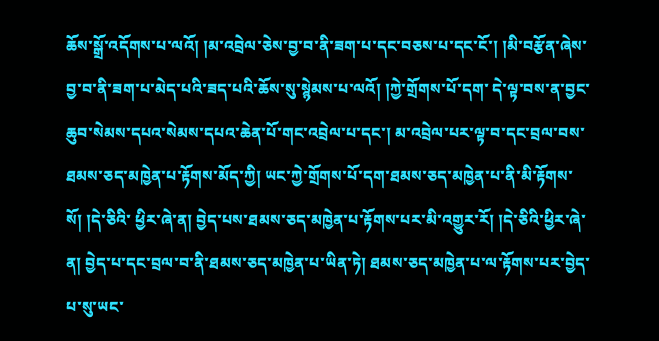ཆོས་སྒྲོ་འདོགས་པ་ལའོ། །མ་འབྲེལ་ཅེས་བྱ་བ་ནི་ཟག་པ་དང་བཅས་པ་དང་ངོ་། །མི་བརྩོན་ཞེས་བྱ་བ་ནི་ཟག་པ་མེད་པའི་ཟད་པའི་ཆོས་སུ་སྙེམས་པ་ལའོ། །ཀྱེ་གྲོགས་པོ་དག་ དེ་ལྟ་བས་ན་བྱང་ཆུབ་སེམས་དཔའ་སེམས་དཔའ་ཆེན་པོ་གང་འབྲེལ་པ་དང་། མ་འབྲེལ་པར་ལྟ་བ་དང་བྲལ་བས་ཐམས་ཅད་མཁྱེན་པ་རྟོགས་མོད་ཀྱི། ཡང་ཀྱེ་གྲོགས་པོ་དག་ཐམས་ཅད་མཁྱེན་པ་ནི་མི་རྟོགས་སོ། །དེ་ཅིའི་ ཕྱིར་ཞེ་ན། བྱེད་པས་ཐམས་ཅད་མཁྱེན་པ་རྟོགས་པར་མི་འགྱུར་རོ། །དེ་ཅིའི་ཕྱིར་ཞེ་ན། བྱེད་པ་དང་བྲལ་བ་ནི་ཐམས་ཅད་མཁྱེན་པ་ཡིན་ཏེ། ཐམས་ཅད་མཁྱེན་པ་ལ་རྟོགས་པར་བྱེད་པ་སུ་ཡང་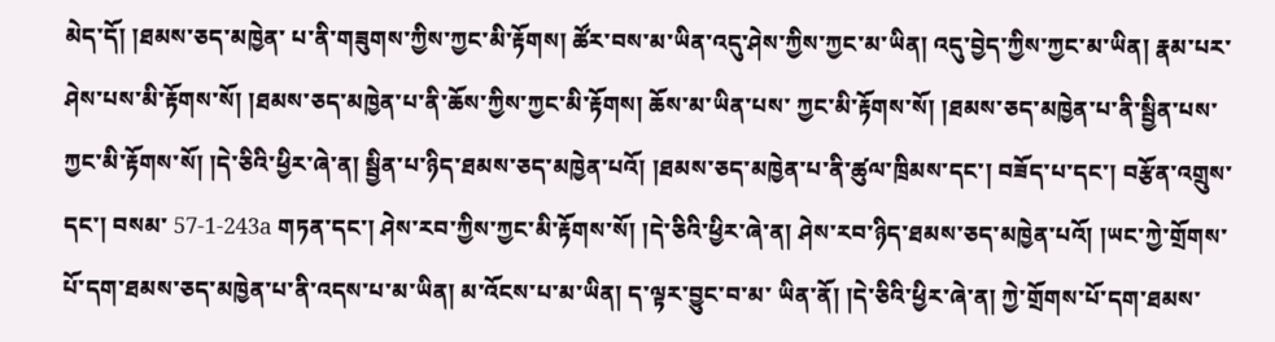མེད་དོ། །ཐམས་ཅད་མཁྱེན་ པ་ནི་གཟུགས་ཀྱིས་ཀྱང་མི་རྟོགས། ཚོར་བས་མ་ཡིན་འདུ་ཤེས་ཀྱིས་ཀྱང་མ་ཡིན། འདུ་བྱེད་ཀྱིས་ཀྱང་མ་ཡིན། རྣམ་པར་ཤེས་པས་མི་རྟོགས་སོ། །ཐམས་ཅད་མཁྱེན་པ་ནི་ཆོས་ཀྱིས་ཀྱང་མི་རྟོགས། ཆོས་མ་ཡིན་པས་ ཀྱང་མི་རྟོགས་སོ། །ཐམས་ཅད་མཁྱེན་པ་ནི་སྦྱིན་པས་ཀྱང་མི་རྟོགས་སོ། །དེ་ཅིའི་ཕྱིར་ཞེ་ན། སྦྱིན་པ་ཉིད་ཐམས་ཅད་མཁྱེན་པའོ། །ཐམས་ཅད་མཁྱེན་པ་ནི་ཚུལ་ཁྲིམས་དང་། བཟོད་པ་དང་། བརྩོན་འགྲུས་དང་། བསམ་ 57-1-243a གཏན་དང་། ཤེས་རབ་ཀྱིས་ཀྱང་མི་རྟོགས་སོ། །དེ་ཅིའི་ཕྱིར་ཞེ་ན། ཤེས་རབ་ཉིད་ཐམས་ཅད་མཁྱེན་པའོ། །ཡང་ཀྱེ་གྲོགས་པོ་དག་ཐམས་ཅད་མཁྱེན་པ་ནི་འདས་པ་མ་ཡིན། མ་འོངས་པ་མ་ཡིན། ད་ལྟར་བྱུང་བ་མ་ ཡིན་ནོ། །དེ་ཅིའི་ཕྱིར་ཞེ་ན། ཀྱེ་གྲོགས་པོ་དག་ཐམས་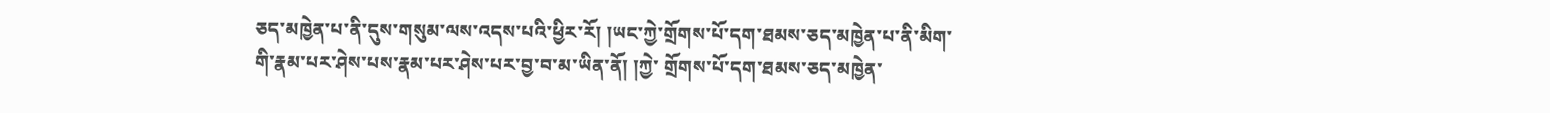ཅད་མཁྱེན་པ་ནི་དུས་གསུམ་ལས་འདས་པའི་ཕྱིར་རོ། །ཡང་ཀྱེ་གྲོགས་པོ་དག་ཐམས་ཅད་མཁྱེན་པ་ནི་མིག་གི་རྣམ་པར་ཤེས་པས་རྣམ་པར་ཤེས་པར་བྱ་བ་མ་ཡིན་ནོ། །ཀྱེ་ གྲོགས་པོ་དག་ཐམས་ཅད་མཁྱེན་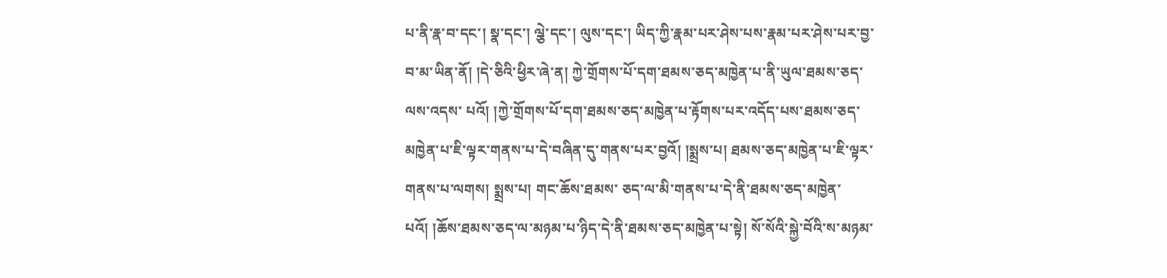པ་ནི་རྣ་བ་དང་། སྣ་དང་། ལྕེ་དང་། ལུས་དང་། ཡིད་ཀྱི་རྣམ་པར་ཤེས་པས་རྣམ་པར་ཤེས་པར་བྱ་བ་མ་ཡིན་ནོ། །དེ་ཅིའི་ཕྱིར་ཞེ་ན། ཀྱེ་གྲོགས་པོ་དག་ཐམས་ཅད་མཁྱེན་པ་ནི་ཡུལ་ཐམས་ཅད་ལས་འདས་ པའོ། །ཀྱེ་གྲོགས་པོ་དག་ཐམས་ཅད་མཁྱེན་པ་རྟོགས་པར་འདོད་པས་ཐམས་ཅད་མཁྱེན་པ་ཇི་ལྟར་གནས་པ་དེ་བཞིན་དུ་གནས་པར་བྱའོ། །སྨྲས་པ། ཐམས་ཅད་མཁྱེན་པ་ཇི་ལྟར་གནས་པ་ལགས། སྨྲས་པ། གང་ཆོས་ཐམས་ ཅད་ལ་མི་གནས་པ་དེ་ནི་ཐམས་ཅད་མཁྱེན་པའོ། །ཆོས་ཐམས་ཅད་ལ་མཉམ་པ་ཉིད་དེ་ནི་ཐམས་ཅད་མཁྱེན་པ་སྟེ། སོ་སོའི་སྐྱེ་བོའི་ས་མཉམ་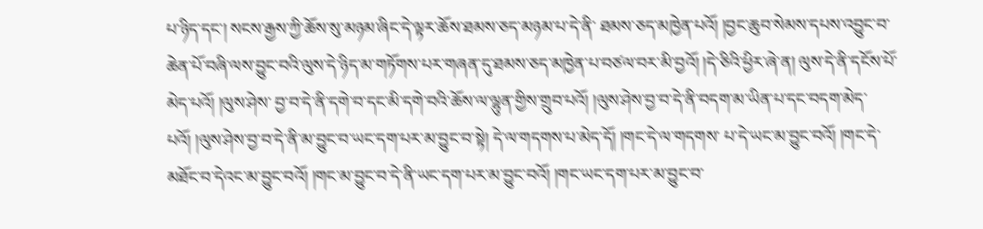པ་ཉིད་དང་། སངས་རྒྱས་ཀྱི་ཆོས་སུ་མཉམ་ཞིང་དེ་ལྟར་ཆོས་ཐམས་ཅད་མཉམ་པ་དེ་ནི་ ཐམས་ཅད་མཁྱེན་པའོ། །བྱང་ཆུབ་སེམས་དཔས་འབྱུང་བ་ཆེན་པོ་བཞི་ལས་བྱུང་བའི་ལུས་དེ་ཉིད་མ་གཏོགས་པར་གཞན་དུ་ཐམས་ཅད་མཁྱེན་པ་བཙལ་བར་མི་བྱའོ། །དེ་ཅིའི་ཕྱིར་ཞེ་ན། ལུས་དེ་ནི་དངོས་པོ་མེད་པའོ། །ལུས་ཤེས་ བྱ་བ་དེ་ནི་དགེ་བ་དང་མི་དགེ་བའི་ཆོས་ལ་ལྷུན་གྱིས་གྲུབ་པའོ། །ལུས་ཤེས་བྱ་བ་དེ་ནི་བདག་མ་ཡིན་པ་དང་བདག་མེད་པའོ། །ལུས་ཤེས་བྱ་བ་དེ་ནི་མ་བྱུང་བ་ཡང་དག་པར་མ་བྱུང་བ་སྟེ། དེ་ལ་གདགས་པ་མེད་དོ། །གང་དེ་ལ་གདགས་ པ་དེ་ཡང་མ་བྱུང་བའོ། །གང་དེ་མཐོང་བ་དེའང་མ་བྱུང་བའོ། །གང་མ་བྱུང་བ་དེ་ནི་ཡང་དག་པར་མ་བྱུང་བའོ། །གང་ཡང་དག་པར་མ་བྱུང་བ་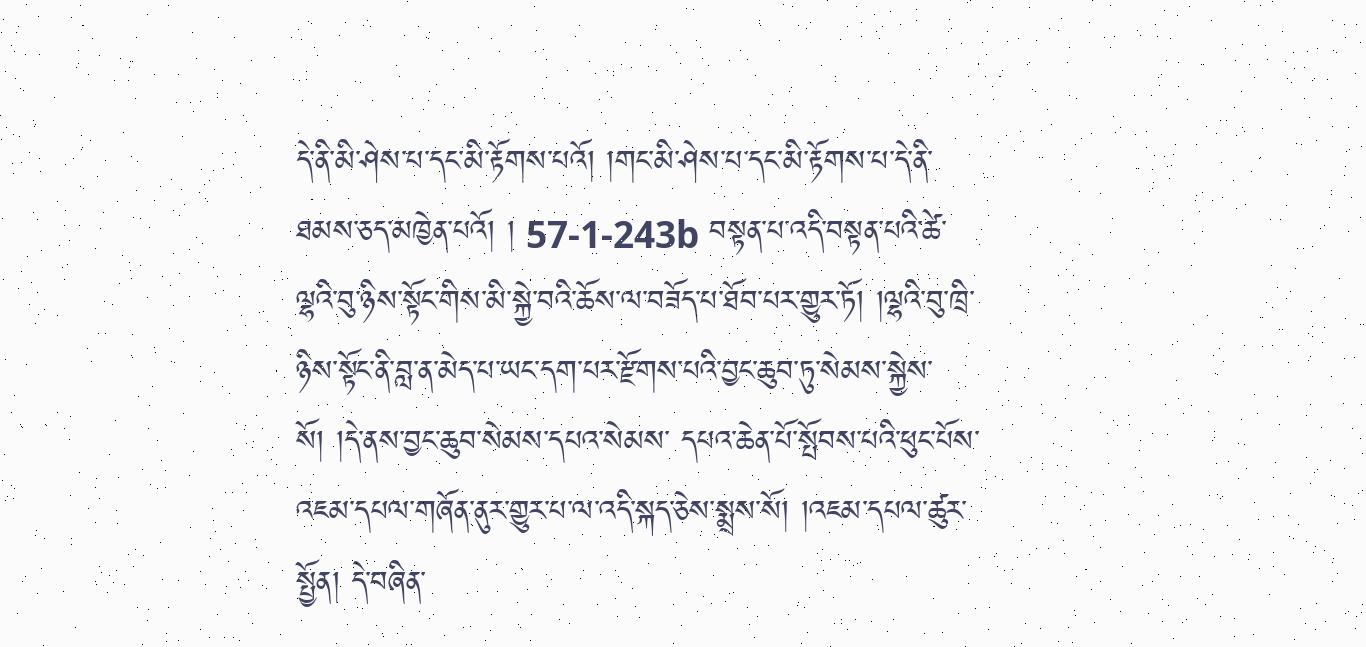དེ་ནི་མི་ཤེས་པ་དང་མི་རྟོགས་པའོ། །གང་མི་ཤེས་པ་དང་མི་རྟོགས་པ་དེ་ནི་ཐམས་ཅད་མཁྱེན་པའོ། ། 57-1-243b བསྟན་པ་འདི་བསྟན་པའི་ཚེ་ལྷའི་བུ་ཉིས་སྟོང་གིས་མི་སྐྱེ་བའི་ཆོས་ལ་བཟོད་པ་ཐོབ་པར་གྱུར་ཏོ། །ལྷའི་བུ་ཁྲི་ཉིས་སྟོང་ནི་བླ་ན་མེད་པ་ཡང་དག་པར་རྫོགས་པའི་བྱང་ཆུབ་ཏུ་སེམས་སྐྱེས་སོ། །དེ་ནས་བྱང་ཆུབ་སེམས་དཔའ་སེམས་ དཔའ་ཆེན་པོ་སྤོབས་པའི་ཕུང་པོས་འཇམ་དཔལ་གཞོན་ནུར་གྱུར་པ་ལ་འདི་སྐད་ཅེས་སྨྲས་སོ། །འཇམ་དཔལ་ཚུར་སྤྱོན། དེ་བཞིན་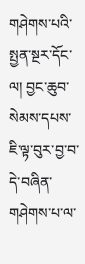གཤེགས་པའི་སྤྱན་སྔར་དོང་ལ། བྱང་ཆུབ་སེམས་དཔས་ཇི་ལྟ་བུར་བྱ་བ་དེ་བཞིན་གཤེགས་པ་ལ་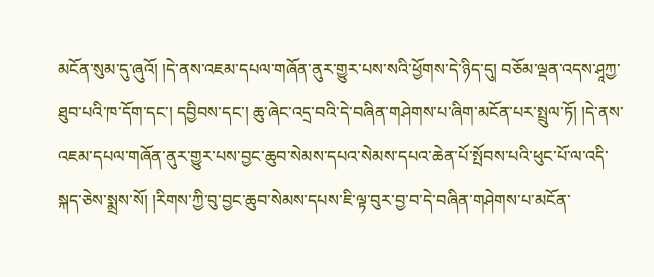མངོན་སུམ་དུ་ཞུའོ། །དེ་ནས་འཇམ་དཔལ་གཞོན་ནུར་གྱུར་པས་སའི་ཕྱོགས་དེ་ཉིད་དུ། བཅོམ་ལྡན་འདས་ཤཱཀྱ་ཐུབ་པའི་ཁ་དོག་དང་། དབྱིབས་དང་། ཆུ་ཞེང་འདྲ་བའི་དེ་བཞིན་གཤེགས་པ་ཞིག་མངོན་པར་སྤྲུལ་ཏོ། །དེ་ནས་ འཇམ་དཔལ་གཞོན་ནུར་གྱུར་པས་བྱང་ཆུབ་སེམས་དཔའ་སེམས་དཔའ་ཆེན་པོ་སྤོབས་པའི་ཕུང་པོ་ལ་འདི་སྐད་ཅེས་སྨྲས་སོ། །རིགས་ཀྱི་བུ་བྱང་ཆུབ་སེམས་དཔས་ཇི་ལྟ་བུར་བྱ་བ་དེ་བཞིན་གཤེགས་པ་མངོན་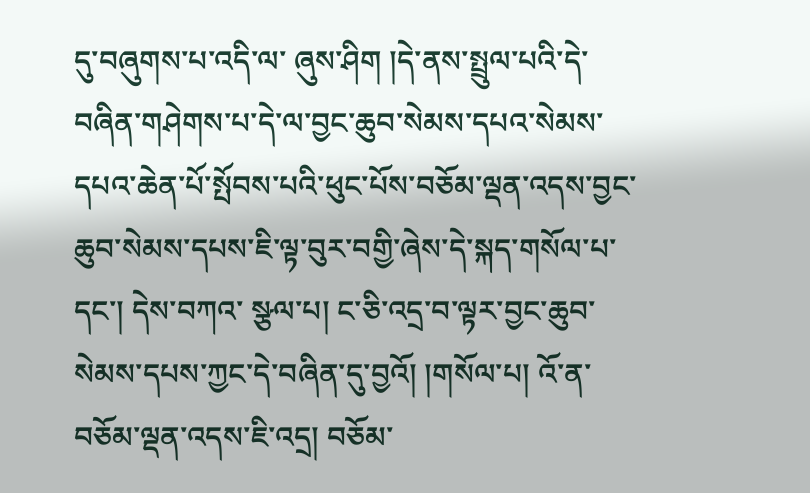དུ་བཞུགས་པ་འདི་ལ་ ཞུས་ཤིག །དེ་ནས་སྤྲུལ་པའི་དེ་བཞིན་གཤེགས་པ་དེ་ལ་བྱང་ཆུབ་སེམས་དཔའ་སེམས་དཔའ་ཆེན་པོ་སྤོབས་པའི་ཕུང་པོས་བཅོམ་ལྡན་འདས་བྱང་ཆུབ་སེམས་དཔས་ཇི་ལྟ་བུར་བགྱི་ཞེས་དེ་སྐད་གསོལ་པ་དང་། དེས་བཀའ་ སྩལ་པ། ང་ཅི་འདྲ་བ་ལྟར་བྱང་ཆུབ་སེམས་དཔས་ཀྱང་དེ་བཞིན་དུ་བྱའོ། །གསོལ་པ། འོ་ན་བཅོམ་ལྡན་འདས་ཇི་འདྲ། བཅོམ་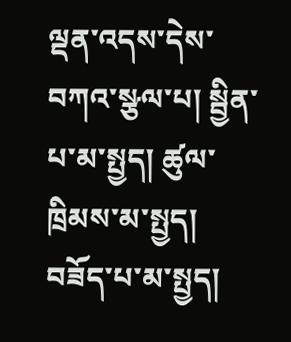ལྡན་འདས་དེས་བཀའ་སྩལ་པ། སྦྱིན་པ་མ་སྤྱད། ཚུལ་ཁྲིམས་མ་སྤྱད། བཟོད་པ་མ་སྤྱད།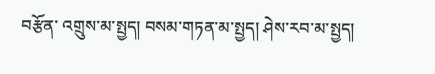བརྩོན་ འགྲུས་མ་སྤྱད། བསམ་གཏན་མ་སྤྱད། ཤེས་རབ་མ་སྤྱད།